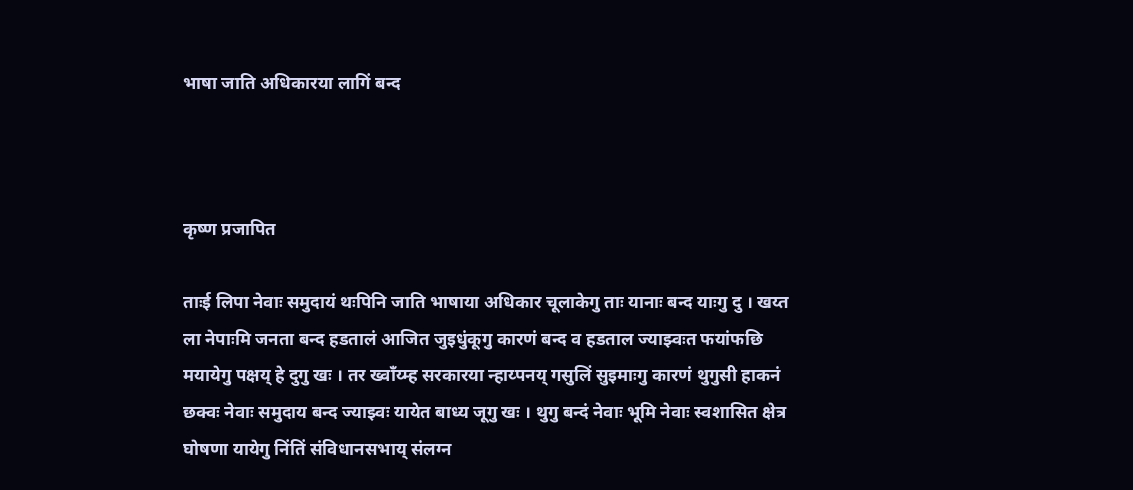भाषा जाति अधिकारया लागिं बन्द



कृष्ण प्रजापित

ताःई लिपा नेवाः समुदायं थःपिनि जाति भाषाया अधिकार चूलाकेगु ताः यानाः बन्द याःगु दु । खय्त ला नेपाःमि जनता बन्द हडतालं आजित जुइधुंकूगु कारणं बन्द व हडताल ज्याझ्वःत फयांफछि मयायेगु पक्षय् हे दुगु खः । तर ख्वाँय्म्ह सरकारया न्हाय्पनय् गसुलिं सुइमाःगु कारणं थुगुसी हाकनं छक्वः नेवाः समुदाय बन्द ज्याझ्वः यायेत बाध्य जूगु खः । थुगु बन्दं नेवाः भूमि नेवाः स्वशासित क्षेत्र घोषणा यायेगु निंतिं संविधानसभाय् संलग्न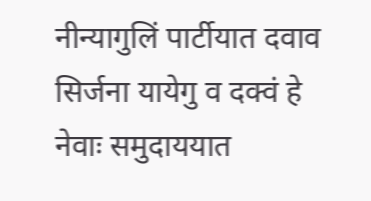नीन्यागुलिं पार्टीयात दवाव सिर्जना यायेगु व दक्वं हे नेवाः समुदाययात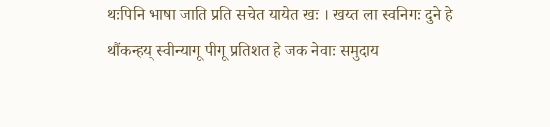थःपिनि भाषा जाति प्रति सचेत यायेत खः । खय्त ला स्वनिगः दुने हे थौंकन्हय् स्वीन्यागू पीगू प्रतिशत हे जक नेवाः समुदाय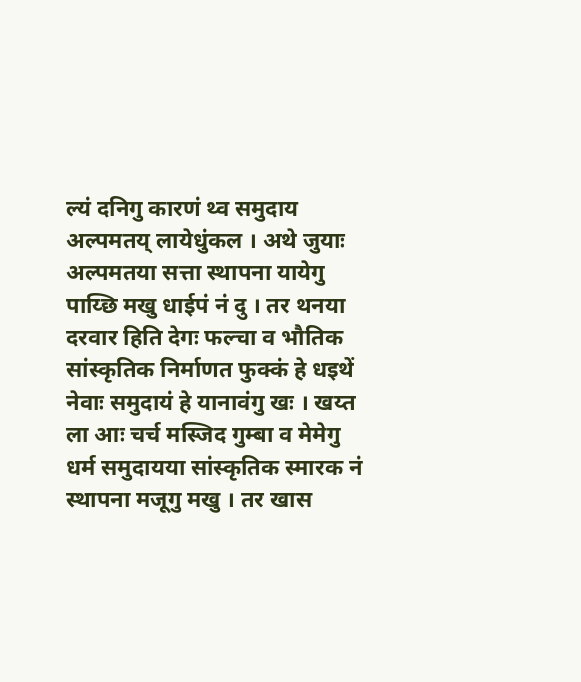ल्यं दनिगु कारणं थ्व समुदाय अल्पमतय् लायेधुंकल । अथे जुयाः अल्पमतया सत्ता स्थापना यायेगु पाय्छि मखु धाईपं नं दु । तर थनया दरवार हिति देगः फल्चा व भौतिक सांस्कृतिक निर्माणत फुक्कं हे धइथें नेवाः समुदायं हे यानावंगु खः । खय्त ला आः चर्च मस्जिद गुम्बा व मेमेगु धर्म समुदायया सांस्कृतिक स्मारक नं स्थापना मजूगु मखु । तर खास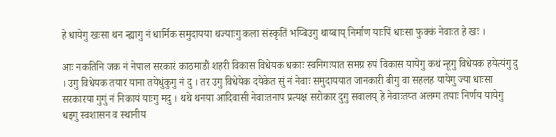हे धायेगु खःसा थन न्ह्यागु नं धार्मिक समुदायया थज्याःगु कला संस्कृतिं भय्बिउगु थाय्बाय् निर्माण याःपिं धाःसा फुक्कं नेवाःत हे खः ।

आः नकतिनि जक नं नेपाल सरकारं काठमाडौं शहरी विकास विधेयक धकाः स्वनिगःयात समग्र रुपं विकास यायेगु कथं न्हूगु विधेयक हयेत्यंगु दु । उगु विधेयक तयार याना तयेधुंकुगु नं दु । तर उगु विधेयेक दयेकेत सुं नं नेवाः समुदाययात जानकारी बीगु वा सहलह यायेगु ज्या धाःसा सरकारया गुगुं नं निकायं याःगु मदु । थथे थनया आदिवासी नेवाःतनाप प्रत्यक्ष सरोकार दुगु सवालय् हे नेवाःतय्त अलग्ग तयाः निर्णय यायेगु धइगु स्वशासन व स्थानीय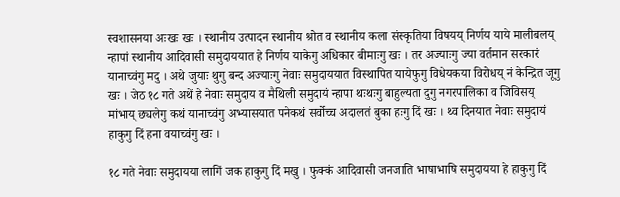स्वशासनया अःखः खः । स्थानीय उत्पादन स्थानीय श्रोत व स्थानीय कला संस्कृतिया विषयय् निर्णय याये मालीबलय् न्हापां स्थानीय आदिवासी समुदाययात हे निर्णय याकेगु अधिकार बीमाःगु खः । तर अज्याःगु ज्या वर्तमान सरकारं यानाच्वंगु मदु । अथे जुयाः थुगु बन्द अज्याःगु नेवाः समुदाययात विस्थापित यायेफुगु विधेयकया विरोधय् नं केन्द्रित जूगु खः । जेठ १८ गते अथें हे नेवाः समुदाय व मैथिली समुदायं न्हापा थःथःगु बाहुल्यता दुगु नगरपालिका व जिविसय् मांभाय् छ्यलेगु कथं यानाच्वंगु अभ्यासयात पनेकथं सर्वोच्च अदालतं बुका हःगु दिं खः । थ्व दिनयात नेवाः समुदायं हाकुगु दिं हना वयाच्वंगु खः ।

१८ गते नेवाः समुदायया लागिं जक हाकुगु दिं मखु । फुक्कं आदिवासी जनजाति भाषाभाषि समुदायया हे हाकुगु दिं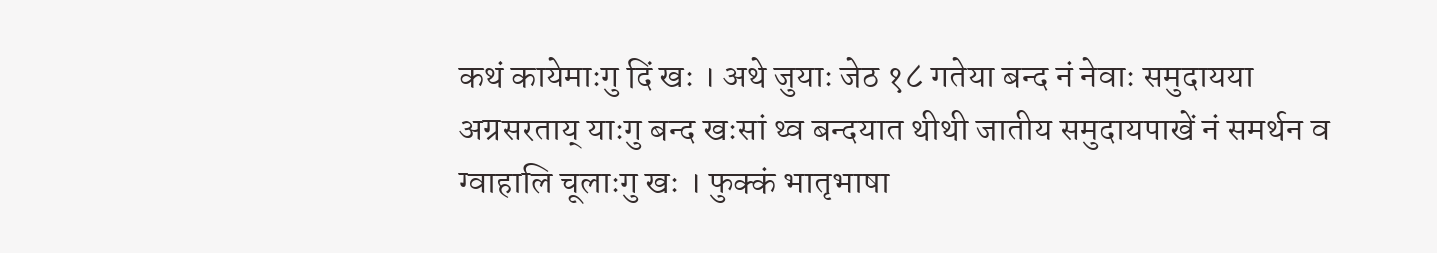कथं कायेमाःगु दिं खः । अथे जुयाः जेठ १८ गतेया बन्द नं नेवाः समुदायया अग्रसरताय् याःगु बन्द खःसां थ्व बन्दयात थीथी जातीय समुदायपाखें नं समर्थन व ग्वाहालि चूलाःगु खः । फुक्कं भातृभाषा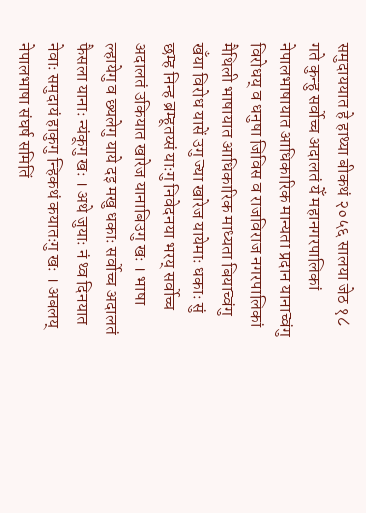समुदाययात हे हाथ्या बीकथं २०५६ सालया जेठ १८ गते कुन्हु सर्वोच्च अदालतं येँ महानगरपालिकां नेपालभाषायात आधिकारिक मान्यता प्रदान यानाच्वंगु विरोधय् व धनुषा जिविस व राजविराज नगरपालिकां मैथिली भाषायात आधिकारिक माध्यता बियाच्वंगु खँया विरोध यासें उगु ज्या खारेज यायेमाः धकाः सुं छम्ह निन्ह ब्रम्हूतय्सं याःगु निवेदनया भरय् सर्वोच्च अदालतं उकियात खारेज यानाबिउगु खः । भाषा ल्हायेगु व छ्यलेगु याये दइ मखु धकाः सर्वोच्च अदालतं फैसला यानाः न्यंकूगु खः । अथे जुयाः नं थ्व दिनयात नेवाः समुदायं हाकुगु न्हिकथं कयातःगु खः । अबलय् नेपालभाषा संघर्ष समितिं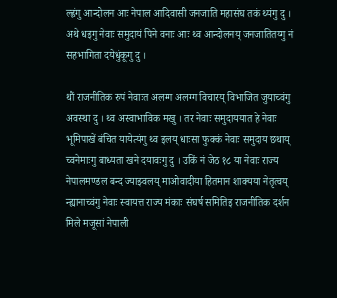ल्ह्वंगु आन्दोलन आः नेपाल आदिवासी जनजाति महासंघ तकं थ्यंगु दु । अथे धइगु नेवाः समुदायं पिने वनाः आः थ्व आन्दोलनय् जनजातितय्गु नं सहभागिता दयेधुंकूगु दु ।

थौं राजनीतिक रुपं नेवाःत अलग्ग अलग्ग विचारय् विभाजित जुयाच्वंगु अवस्था दु । थ्व अस्वाभाविक मखु । तर नेवाः समुदाययात हे नेवाः भूमिपाखें बंचित यायेत्यंगु थ्व इलय् धाःसा फुक्कं नेवाः समुदाय छथाय् च्वनेमाःगु बाध्यता खने दयावःगु दु । उकिं नं जेठ १८ या नेवाः राज्य नेपालमण्डल बन्द ज्याझ्वलय् माओवादीया हितमान शाक्यया नेतृत्वय् न्ह्यानाच्वंगु नेवाः स्वायत्त राज्य मंकाः संघर्ष समितिइ राजनीतिक दर्शन मिले मजूसां नेपाली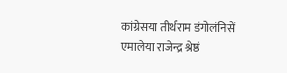कांग्रेसया तीर्थराम डंगोलंनिसें एमालेया राजेन्द्र श्रेष्ठं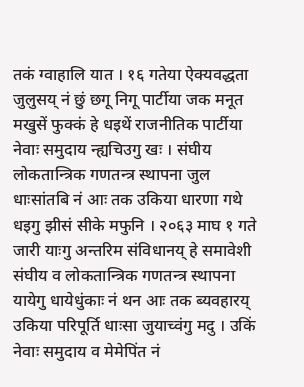तकं ग्वाहालि यात । १६ गतेया ऐक्यवद्धता जुलुसय् नं छुं छगू निगू पार्टीया जक मनूत मखुसें फुक्कं हे धइथें राजनीतिक पार्टीया नेवाः समुदाय न्ह्यचिउगु खः । संघीय लोकतान्त्रिक गणतन्त्र स्थापना जुल धाःसांतबि नं आः तक उकिया धारणा गथे धइगु झीसं सीके मफुनि । २०६३ माघ १ गते जारी याःगु अन्तरिम संविधानय् हे समावेशी संघीय व लोकतान्त्रिक गणतन्त्र स्थापना यायेगु धायेधुंकाः नं थन आः तक ब्यवहारय् उकिया परिपूर्ति धाःसा जुयाच्वंगु मदु । उकिं नेवाः समुदाय व मेमेपिंत नं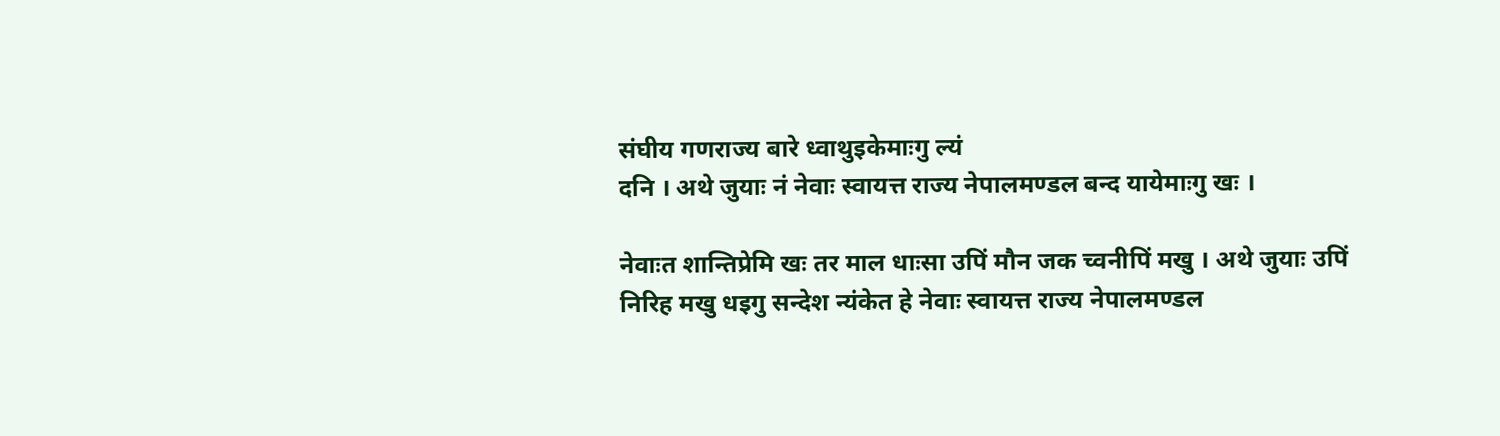संघीय गणराज्य बारे ध्वाथुइकेमाःगु ल्यं
दनि । अथे जुयाः नं नेवाः स्वायत्त राज्य नेपालमण्डल बन्द यायेमाःगु खः ।

नेवाःत शान्तिप्रेमि खः तर माल धाःसा उपिं मौन जक च्वनीपिं मखु । अथे जुयाः उपिं निरिह मखु धइगु सन्देश न्यंकेत हे नेवाः स्वायत्त राज्य नेपालमण्डल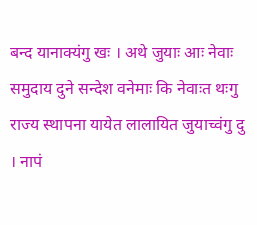बन्द यानाक्यंगु खः । अथे जुयाः आः नेवाः समुदाय दुने सन्देश वनेमाः कि नेवाःत थःगु राज्य स्थापना यायेत लालायित जुयाच्वंगु दु । नापं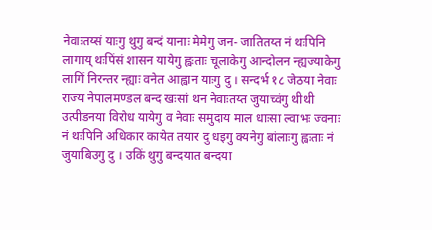नेवाःतय्सं याःगु थुगु बन्दं यानाः मेमेगु जन- जातितय्त नं थःपिनि लागाय् थःपिंसं शासन यायेगु ह्वःताः चूलाकेगु आन्दोलन न्ह्यज्याकेगु लागिं निरन्तर न्ह्याः वनेत आह्वान याःगु दु । सन्दर्भ १८ जेठया नेवाः राज्य नेपालमण्डल बन्द खःसां थन नेवाःतय्त जुयाच्वंगु थीथी उत्पीडनया विरोध यायेगु व नेवाः समुदाय माल धाःसा ल्वाभः ज्वनाः नं थःपिनि अधिकार कायेत तयार दु धइगु क्यनेगु बांलाःगु ह्वःताः नं जुयाबिउगु दु । उकिं थुगु बन्दयात बन्दया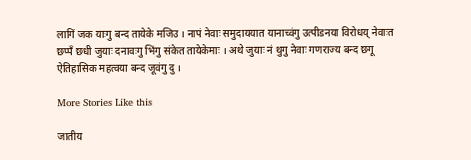लागिं जक याःगु बन्द तायेके मजिउ । नापं नेवाः समुदाययात यानाच्वंगु उत्पीडनया विरोधय् नेवाःत छप्पँ छधी जुयाः दनावःगु भिंगु संकेत तायेकेमाः । अथे जुयाः नं थुगु नेवाः गणराज्य बन्द छगू ऐतिहासिक महत्वया बन्द जूवंगु दु ।

More Stories Like this

जातीय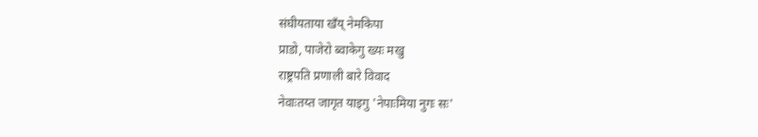संघीयताया खँय् नेमकिपा
प्राडो, पाजेरो ब्वाकेगु ख्यः मखु
राष्ट्रपति प्रणाली बारे विवाद
नेवाःतय्त जागृत याइगु 'नेपाःमिया नुगः सः'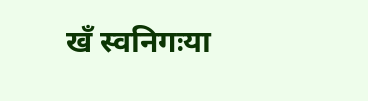खँ स्वनिगःया